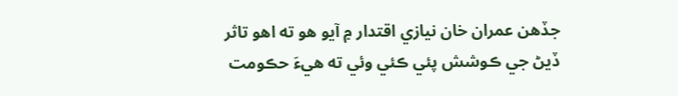جڏهن عمران خان نيازي اقتدار ۾ آيو هو ته اهو تاثر ڏيڻ جي ڪوشش پئي ڪئي وئي ته هيءَ حڪومت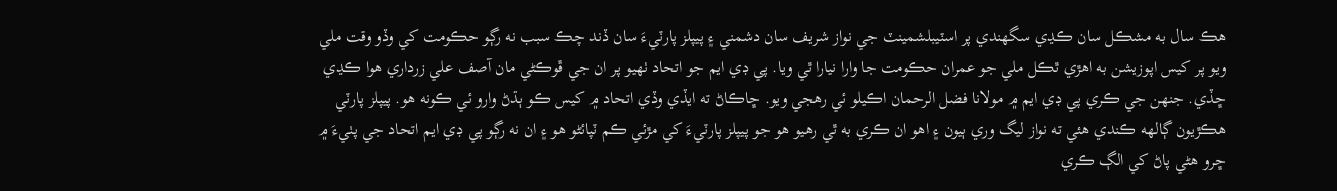هڪ سال به مشڪل سان ڪڍي سگهندي پر اسٽيبلشمينٽ جي نواز شريف سان دشمني ۽ پيپلز پارٽيءَ سان ڏند چڪ سبب نه رڳو حڪومت کي وڏو وقت ملي ويو پر کيس اپوزيشن به اهڙي ٿڪل ملي جو عمران حڪومت جا وارا نيارا ٿي ويا. پي ڊي ايم جو اتحاد ٺهيو پر ان جي ڦوڪڻي مان آصف علي زرداري هوا ڪڍي ڇڏي. جنهن جي ڪري پي ڊي ايم ۾ مولانا فضل الرحمان اڪيلو ئي رهجي ويو. ڇاڪاڻ ته ايڏي وڏي اتحاد ۾ کيس ڪو ٻڌڻ وارو ئي ڪونه هو. پيپلز پارٽي هڪڙيون ڳالهه ڪندي هئي ته نواز ليگ وري ٻيون ۽ اهو ان ڪري به ٿي رهيو هو جو پيپلز پارٽيءَ کي مڙئي ڪم ٽپائڻو هو ۽ ان نه رڳو پي ڊي ايم اتحاد جي پٺيءَ ۾ ڇرو هڻي پاڻ کي الڳ ڪري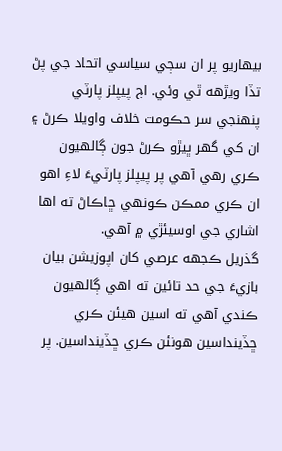بيهاريو پر ان سڄي سياسي اتحاد جي پڻ تڏا ويڙهه ٿي وئي. اڄ پيپلز پارٽي پنهنجي سر حڪومت خلاف واويلا ڪرڻ ۽ ان کي گهر ڀيڙو ڪرڻ جون ڳالهيون ڪري رهي آهي پر پيپلز پارٽيءَ لاءِ اهو ان ڪري ممڪن ڪونهي ڇاڪاڻ ته اها اشاري جي اوسيئڙي ۾ آهي.
گذريل ڪجهه عرصي کان اپوزيشن بيان بازيءَ جي حد تائين ته اهي ڳالهيون ڪندي آهي ته اسين هيئن ڪري ڇڏينداسين هونئن ڪري ڇڏينداسين. پر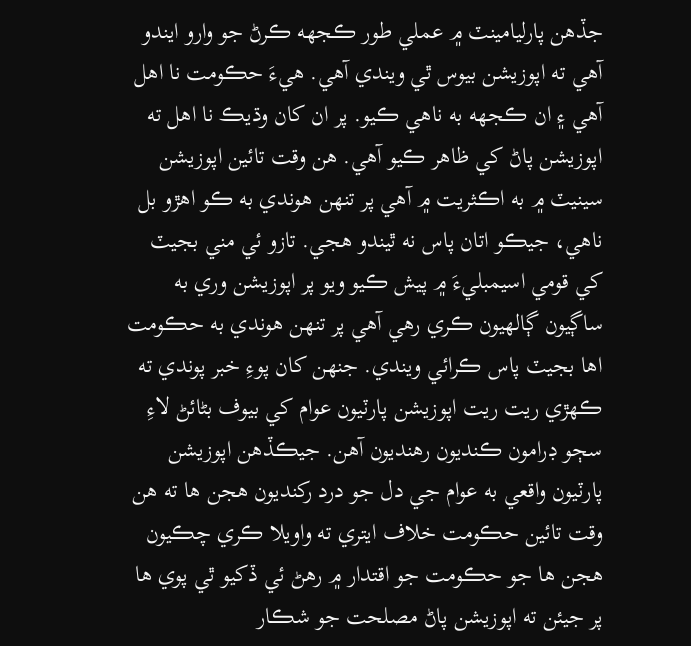جڏهن پارليامينٽ ۾ عملي طور ڪجهه ڪرڻ جو وارو ايندو آهي ته اپوزيشن بيوس ٿي ويندي آهي. هيءَ حڪومت نا اهل آهي ۽ ان ڪجهه به ناهي ڪيو. پر ان کان وڌيڪ نا اهل ته اپوزيشن پاڻ کي ظاهر ڪيو آهي. هن وقت تائين اپوزيشن سينيٽ ۾ به اڪثريت ۾ آهي پر تنهن هوندي به ڪو اهڙو بل ناهي، جيڪو اتان پاس نه ٿيندو هجي. تازو ئي مني بجيٽ کي قومي اسيمبليءَ ۾ پيش ڪيو ويو پر اپوزيشن وري به ساڳيون ڳالهيون ڪري رهي آهي پر تنهن هوندي به حڪومت اها بجيٽ پاس ڪرائي ويندي. جنهن کان پوءِ خبر پوندي ته ڪهڙي ريت ريت اپوزيشن پارٽيون عوام کي بيوف بڻائڻ لاءِ سڄو ڊرامون ڪنديون رهنديون آهن. جيڪڏهن اپوزيشن پارٽيون واقعي به عوام جي دل جو درد رکنديون هجن ها ته هن وقت تائين حڪومت خلاف ايتري ته واويلا ڪري چڪيون هجن ها جو حڪومت جو اقتدار ۾ رهڻ ئي ڏکيو ٿي پوي ها پر جيئن ته اپوزيشن پاڻ مصلحت جو شڪار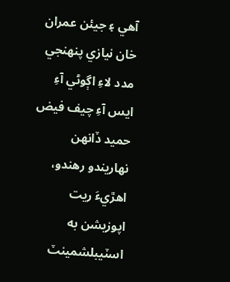آهي ۽ جيئن عمران خان نيازي پنهنجي مدد لاءِ اڳوڻي آءِ ايس آءِ چيف فيض حميد ڏانهن نهاريندو رهندو، اهڙيءَ ريت اپوزيشن به اسٽيبلشمينٽ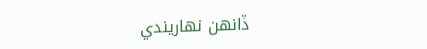ڏانهن نهاريندي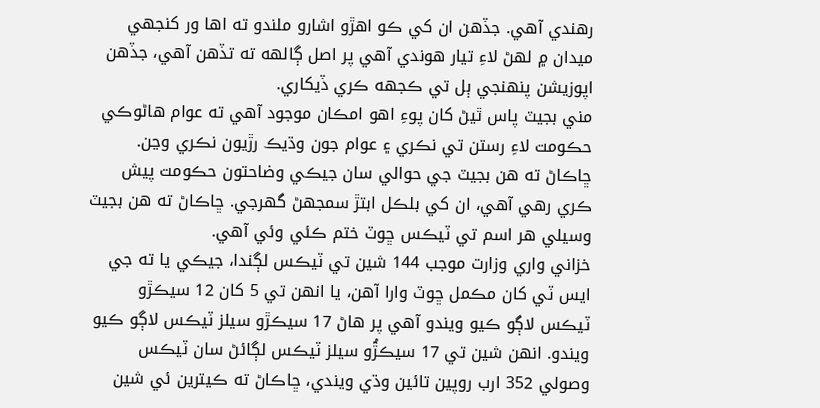رهندي آهي. جڏهن ان کي ڪو اهڙو اشارو ملندو ته اها ور کنجهي ميدان ۾ لهڻ لاءِ تيار هوندي آهي پر اصل ڳالهه ته تڏهن آهي، جڏهن اپوزيشن پنهنجي ٻل تي ڪجهه ڪري ڏيکاري.
مني بجيٽ پاس ٿيڻ کان پوءِ اهو امڪان موجود آهي ته عوام هاڻوڪي حڪومت لاءِ رستن تي نڪري ۽ عوام جون وڌيڪ رڙيون نڪري وڃن. ڇاڪاڻ ته هن بجيٽ جي حوالي سان جيڪي وضاحتون حڪومت پيش ڪري رهي آهي، ان کي بلڪل ابتڙ سمجهڻ گهرجي. ڇاڪاڻ ته هن بجيٽ وسيلي هر اسم تي ٽيڪس ڇوٽ ختم ڪئي وئي آهي.
خزاني واري وزارت موجب 144 شين تي ٽيڪس لڳندا، جيڪي يا ته جي ايس ٽي کان مڪمل ڇوٽ وارا آهن، يا انهن تي 5 کان 12 سيڪڙو ٽيڪس لاڳو ڪيو ويندو آهي پر هاڻ 17 سيڪڙو سيلز ٽيڪس لاڳو ڪيو ويندو. انهن شين تي 17 سيڪڙُو سيلز ٽيڪس لڳائڻ سان ٽيڪس وصولي 352 ارب روپين تائين وڌي ويندي، ڇاڪاڻ ته ڪيترين ئي شين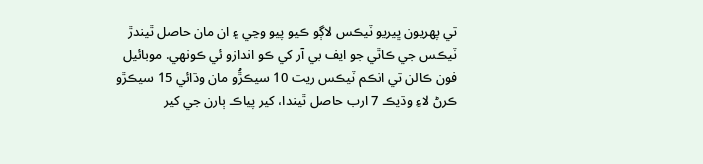تي پهريون ڀيريو ٽيڪس لاڳو ڪيو پيو وڃي ۽ ان مان حاصل ٿيندڙ ٽيڪس جي ڪاٿي جو ايف بي آر کي ڪو اندازو ئي ڪونهي. موبائيل فون ڪالن تي انڪم ٽيڪس ريت 10 سيڪڙُو مان وڌائي 15 سيڪڙو ڪرڻ لاءِ وڌيڪ 7 ارب حاصل ٿيندا، کير پياڪ ٻارن جي کير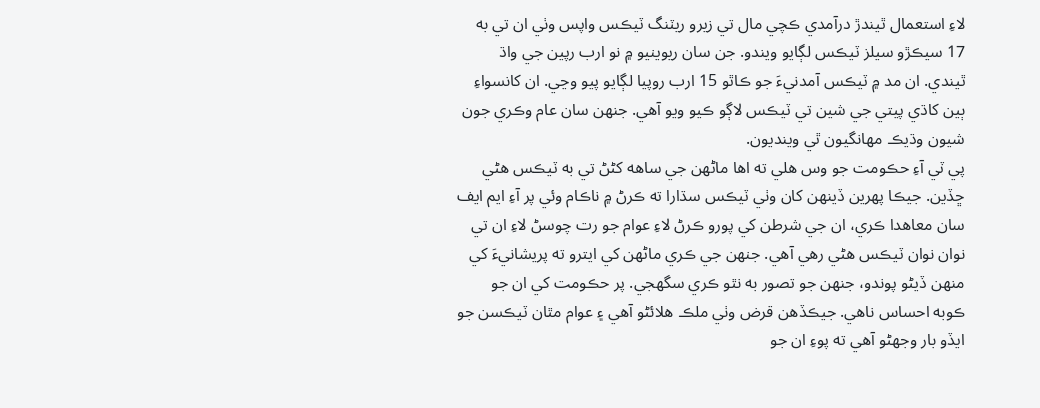لاءِ استعمال ٿيندڙ درآمدي ڪچي مال تي زيرو ريٽنگ ٽيڪس واپس وٺي ان تي به 17 سيڪڙو سيلز ٽيڪس لڳايو ويندو. جن سان ريوينيو ۾ نو ارب رپين جي واڌ ٿيندي. ان مد ۾ ٽيڪس آمدنيءَ جو ڪاٿو 15 ارب روپيا لڳايو پيو وڃي. ان کانسواءِ ٻين کاڌي پيتي جي شين تي ٽيڪس لاڳو ڪيو ويو آهي. جنهن سان عام وڪري جون شيون وڌيڪ مهانگيون ٿي وينديون.
پي ٽي آءِ حڪومت جو وس هلي ته اها ماڻهن جي ساهه کڻڻ تي به ٽيڪس هڻي ڇڏين. جيڪا پهرين ڏينهن کان وٺي ٽيڪس سڌارا ته ڪرڻ ۾ ناڪام وئي پر آءِ ايم ايف سان معاهدا ڪري، ان جي شرطن کي پورو ڪرڻ لاءِ عوام جو رت چوسڻ لاءِ ان تي نوان نوان ٽيڪس هڻي رهي آهي. جنهن جي ڪري ماڻهن کي ايترو ته پريشانيءَ کي منهن ڏيڻو پوندو، جنهن جو تصور به نٿو ڪري سگهجي. پر حڪومت کي ان جو ڪوبه احساس ناهي. جيڪڏهن قرض وٺي ملڪ هلائڻو آهي ۽ عوام مٿان ٽيڪسن جو ايڏو بار وجهڻو آهي ته پوءِ ان جو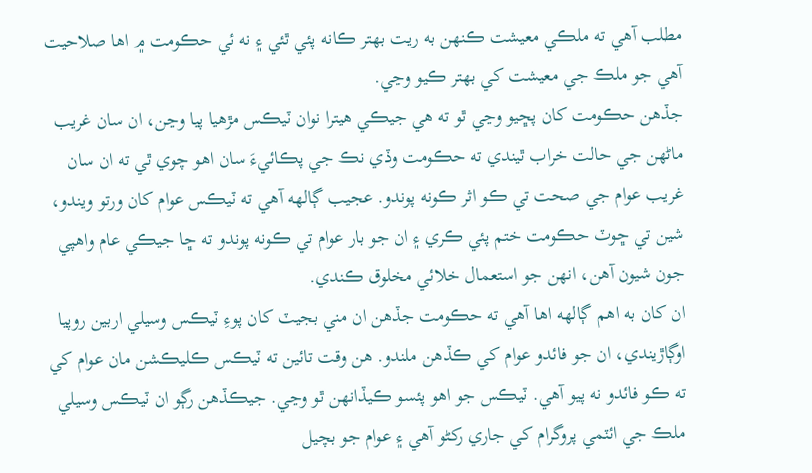مطلب آهي ته ملڪي معيشت ڪنهن به ريت بهتر ڪانه پئي ٿئي ۽ نه ئي حڪومت ۾ اها صلاحيت آهي جو ملڪ جي معيشت کي بهتر ڪيو وڃي.
جڏهن حڪومت کان پڇيو وڃي ٿو ته هي جيڪي هيترا نوان ٽيڪس مڙهيا پيا وڃن، ان سان غريب ماڻهن جي حالت خراب ٿيندي ته حڪومت وڏي نڪ جي پڪائيءَ سان اهو چوي ٿي ته ان سان غريب عوام جي صحت تي ڪو اثر ڪونه پوندو. عجيب ڳالهه آهي ته ٽيڪس عوام کان ورتو ويندو، شين تي ڇوٽ حڪومت ختم پئي ڪري ۽ ان جو بار عوام تي ڪونه پوندو ته ڇا جيڪي عام واهپي جون شيون آهن، انهن جو استعمال خلائي مخلوق ڪندي.
ان کان به اهم ڳالهه اها آهي ته حڪومت جڏهن ان مني بجيٽ کان پوءِ ٽيڪس وسيلي اربين روپيا اوڳاڙيندي، ان جو فائدو عوام کي ڪڏهن ملندو. هن وقت تائين ته ٽيڪس ڪليڪشن مان عوام کي ته ڪو فائدو نه پيو آهي. ٽيڪس جو اهو پئسو ڪيڏانهن ٿو وڃي. جيڪڏهن رڳو ان ٽيڪس وسيلي ملڪ جي ائٽمي پروگرام کي جاري رکڻو آهي ۽ عوام جو بچيل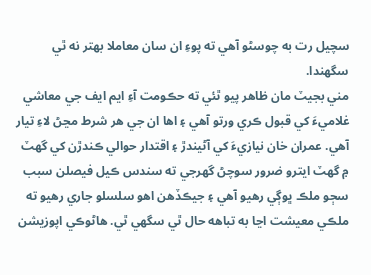سچيل رت به چوسڻو آهي ته پوءِ ان سان معاملا بهتر نه ٿي سگهندا.
مني بجيٽ مان ظاهر پيو ٿئي ته حڪومت آءِ ايم ايف جي معاشي غلاميءَ کي قبول ڪري ورتو آهي ۽ اها ان جي هر شرط مڃڻ لاءِ تيار آهي. عمران خان نيازيءَ کي آڻيندڙ ۽ اقتدار حوالي ڪندڙن کي گهٽ ۾ گهٽ ايترو ضرور سوچڻ گهرجي ته سندس ڪيل فيصلن سبب سڄو ملڪ ڀوڳي رهيو آهي ۽ جيڪڏهن اهو سلسلو جاري رهيو ته ملڪي معيشت اڃا به تباهه حال ٿي سگهي ٿي. هاڻوڪي اپوزيشن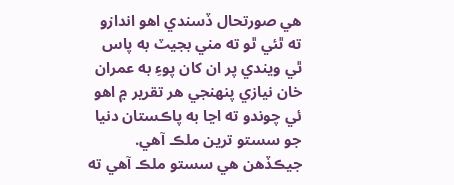هي صورتحال ڏسندي اهو اندازو ته ٿئي ٿو ته مني بجيٽ به پاس ٿي ويندي پر ان کان پوءِ به عمران خان نيازي پنهنجي هر تقرير ۾ اهو ئي چوندو ته اڃا به پاڪستان دنيا جو سستو ترين ملڪ آهي. جيڪڏهن هي سستو ملڪ آهي ته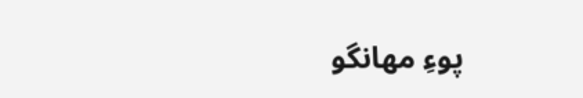پوءِ مهانگو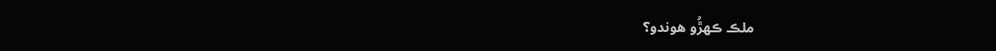ملڪ ڪهڙُو هوندو؟